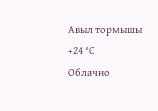Авыл тормышы
+24 °С
Облачно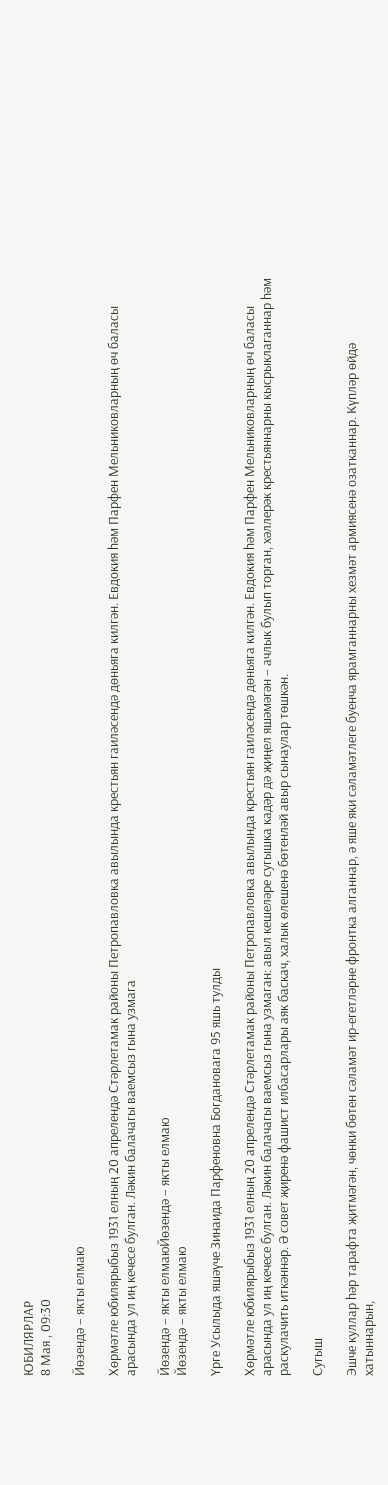ЮБИЛЯРЛАР
8 Мая , 09:30

Йөзендә – якты елмаю

Хөрмәтле юбилярыбыз 1931 елның 20 апрелендә Стәрлетамак районы Петропавловка авылында крестьян гаиләсендә дөньяга килгән. Евдокия һәм Парфен Мельниковларның өч баласы арасында ул иң кечесе булган. Ләкин балачагы ваемсыз гына узмага

Йөзендә – якты елмаюЙөзендә – якты елмаю
Йөзендә – якты елмаю

Үрге Усылыда яшәүче Зинаида Парфеновна Богдановага 95 яшь тулды

Хөрмәтле юбилярыбыз 1931 елның 20 апрелендә Стәрлетамак районы Петропавловка авылында крестьян гаиләсендә дөньяга килгән. Евдокия һәм Парфен Мельниковларның өч баласы арасында ул иң кечесе булган. Ләкин балачагы ваемсыз гына узмаган: авыл кешеләре сугышка кадәр дә җиңел яшәмәгән – ачлык булып торган, хәллерәк крестьяннарны кысрыклаганнар һәм раскулачить иткәннәр. Ә совет җиренә фашист илбасарлары аяк баскач, халык өлешенә бөтенләй авыр сынаулар төшкән.

Сугыш

Эшче куллар һәр тарафта җитмәгән, чөнки бөтен сәламәт ир-егетләрне фронтка алганнар, ә яше яки сәламәтлеге буенча ярамганнарны хезмәт армиясенә озатканнар. Күпләр өйдә хатыннарын,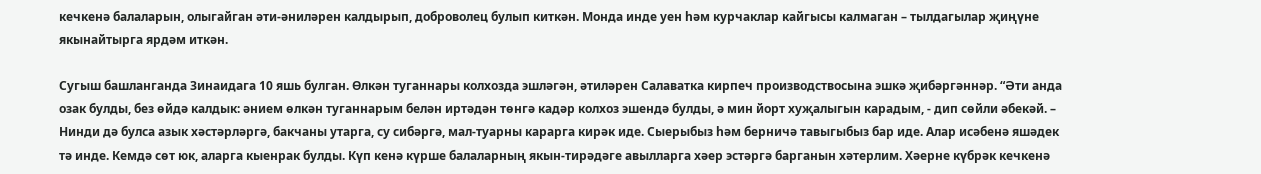кечкенә балаларын, олыгайган әти-әниләрен калдырып, доброволец булып киткән. Монда инде уен һәм курчаклар кайгысы калмаган – тылдагылар җиңүне якынайтырга ярдәм иткән.

Сугыш башланганда Зинаидага 10 яшь булган. Өлкән туганнары колхозда эшләгән, әтиләрен Салаватка кирпеч производствосына эшкә җибәргәннәр. “Әти анда озак булды, без өйдә калдык: әнием өлкән туганнарым белән иртәдән төнгә кадәр колхоз эшендә булды, ә мин йорт хуҗалыгын карадым, - дип сөйли әбекәй. – Нинди дә булса азык хәстәрләргә, бакчаны утарга, су сибәргә, мал-туарны карарга кирәк иде. Сыерыбыз һәм берничә тавыгыбыз бар иде. Алар исәбенә яшәдек тә инде. Кемдә сөт юк, аларга кыенрак булды. Күп кенә күрше балаларның якын-тирәдәге авылларга хәер эстәргә барганын хәтерлим. Хәерне күбрәк кечкенә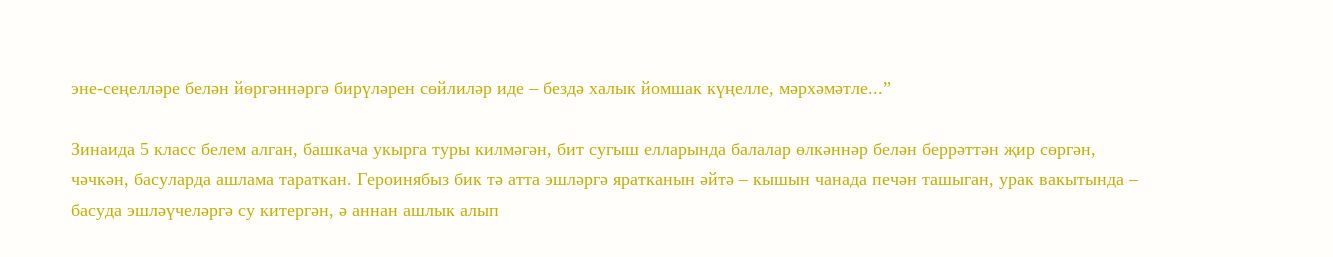эне-сеңелләре белән йөргәннәргә бирүләрен сөйлиләр иде – бездә халык йомшак күңелле, мәрхәмәтле...”

Зинаида 5 класс белем алган, башкача укырга туры килмәгән, бит сугыш елларында балалар өлкәннәр белән беррәттән җир сөргән, чәчкән, басуларда ашлама тараткан. Героинябыз бик тә атта эшләргә яратканын әйтә – кышын чанада печән ташыган, урак вакытында – басуда эшләүчеләргә су китергән, ә аннан ашлык алып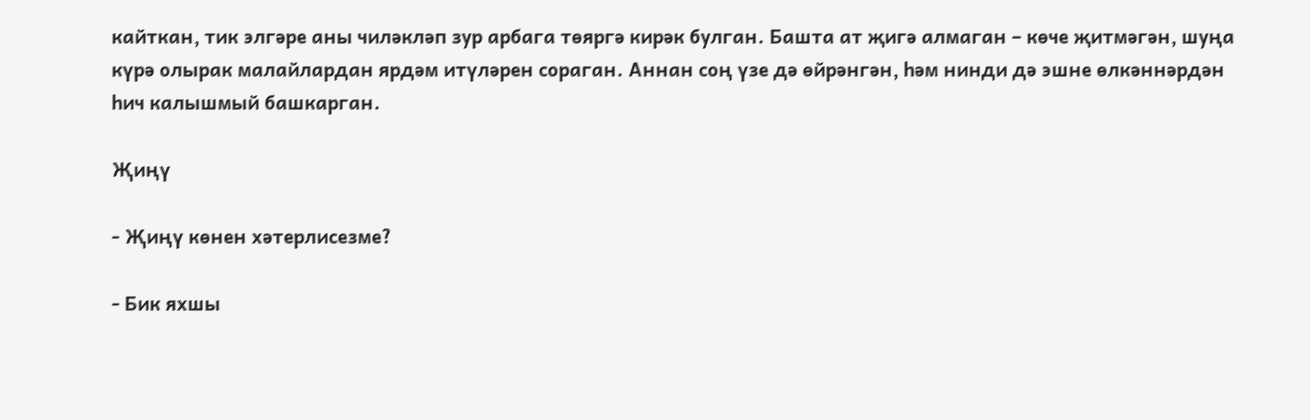кайткан, тик элгәре аны чиләкләп зур арбага төяргә кирәк булган. Башта ат җигә алмаган – көче җитмәгән, шуңа күрә олырак малайлардан ярдәм итүләрен сораган. Аннан соң үзе дә өйрәнгән, һәм нинди дә эшне өлкәннәрдән һич калышмый башкарган.

Җиңү

- Җиңү көнен хәтерлисезме?

- Бик яхшы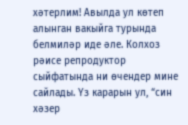хәтерлим! Авылда ул көтеп алынган вакыйга турында белмиләр иде әле. Колхоз рәисе репродуктор сыйфатында ни өчендер мине сайлады. Үз карарын ул, “син хәзер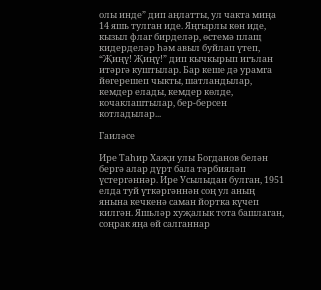олы инде” дип аңлатты, ул чакта миңа 14 яшь тулган иде. Яңгырлы көн иде, кызыл флаг бирделәр, өстемә плащ кидерделәр һәм авыл буйлап үтеп, “Җиңү! Җиңү!” дип кычкырып игълан итәргә куштылар. Бар кеше дә урамга йөгерешеп чыкты, шатландылар, кемдер елады, кемдер көлде, кочаклаштылар, бер-берсен котладылар...

Гаиләсе

Ире Таһир Хаҗи улы Богданов белән бергә алар дүрт бала тәрбияләп үстергәннәр. Ире Усылыдан булган, 1951 елда туй үткәргәннән соң ул аның янына кечкенә саман йортка күчеп килгән. Яшьләр хуҗалык тота башлаган, соңрак яңа өй салганнар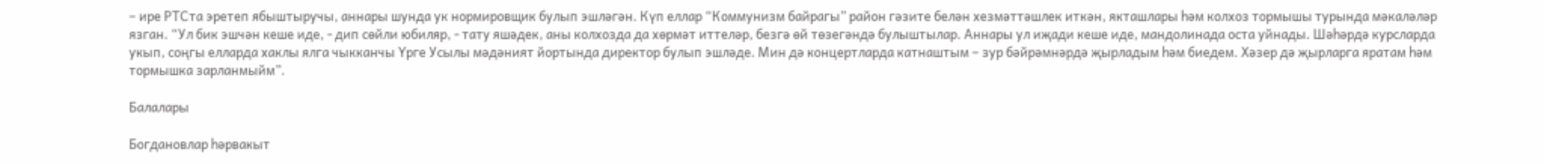– ире РТСта эретеп ябыштыручы, аннары шунда ук нормировщик булып эшләгән. Күп еллар “Коммунизм байрагы” район гәзите белән хезмәттәшлек иткән, якташлары һәм колхоз тормышы турында мәкаләләр язган. “Ул бик эшчән кеше иде, - дип сөйли юбиляр, - тату яшәдек, аны колхозда да хөрмәт иттеләр, безгә өй төзегәндә булыштылар. Аннары ул иҗади кеше иде, мандолинада оста уйнады. Шәһәрдә курсларда укып, соңгы елларда хаклы ялга чыкканчы Үрге Усылы мәдәният йортында директор булып эшләде. Мин дә концертларда катнаштым – зур бәйрәмнәрдә җырладым һәм биедем. Хәзер дә җырларга яратам һәм тормышка зарланмыйм”.

Балалары

Богдановлар һәрвакыт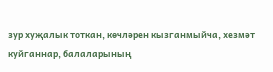зур хуҗалык тоткан, көчләрен кызганмыйча, хезмәт куйганнар, балаларының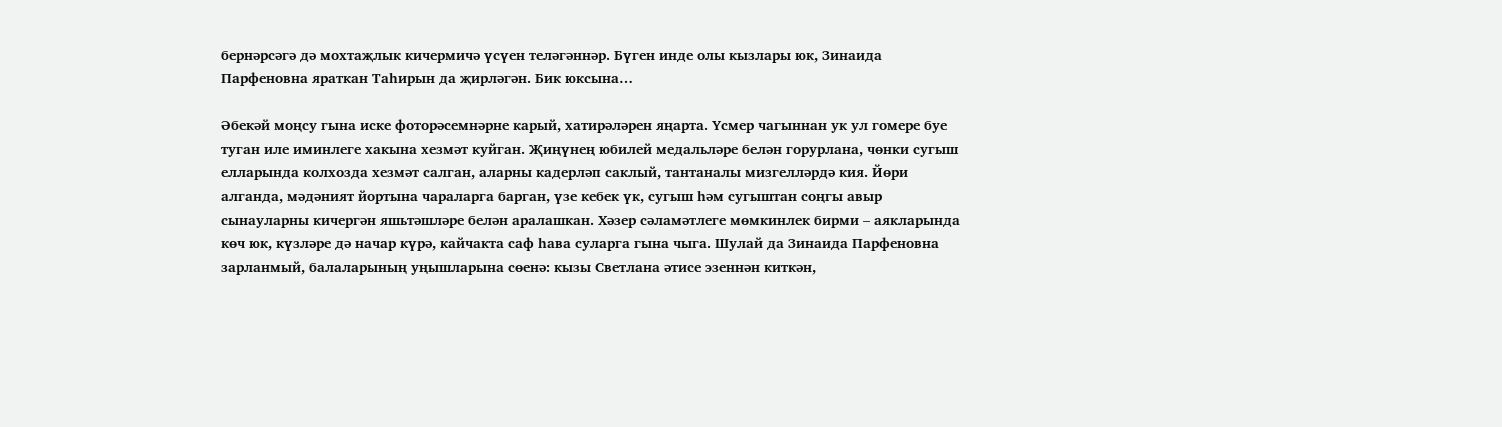бернәрсәгә дә мохтаҗлык кичермичә үсүен теләгәннәр. Бүген инде олы кызлары юк, Зинаида Парфеновна яраткан Таһирын да җирләгән. Бик юксына…

Әбекәй моңсу гына иске фоторәсемнәрне карый, хатирәләрен яңарта. Үсмер чагыннан ук ул гомере буе туган иле иминлеге хакына хезмәт куйган. Җиңүнең юбилей медальләре белән горурлана, чөнки сугыш елларында колхозда хезмәт салган, аларны кадерләп саклый, тантаналы мизгелләрдә кия. Йөри алганда, мәдәният йортына чараларга барган, үзе кебек үк, сугыш һәм сугыштан соңгы авыр сынауларны кичергән яшьтәшләре белән аралашкан. Хәзер сәламәтлеге мөмкинлек бирми – аякларында көч юк, күзләре дә начар күрә, кайчакта саф һава суларга гына чыга. Шулай да Зинаида Парфеновна зарланмый, балаларының уңышларына сөенә: кызы Светлана әтисе эзеннән киткән,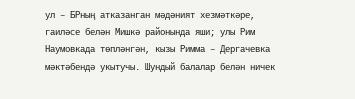ул – БРның атказанган мәдәният хезмәткәре, гаиләсе белән Мишкә районында яши; улы Рим Наумовкада төпләнгән, кызы Римма – Дергачевка мәктәбендә укытучы. Шундый балалар белән ничек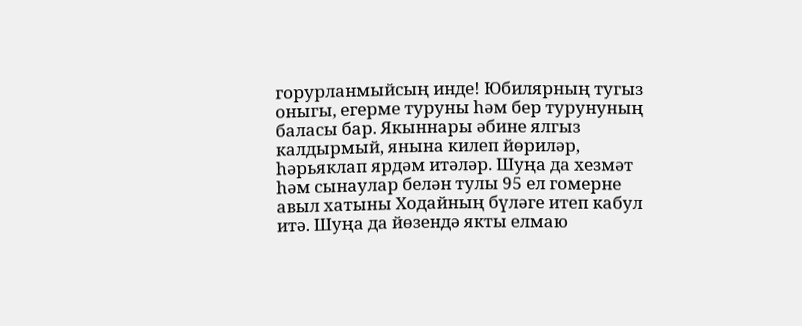горурланмыйсың инде! Юбилярның тугыз оныгы, егерме туруны һәм бер турунуның баласы бар. Якыннары әбине ялгыз калдырмый, янына килеп йөриләр, һәрьяклап ярдәм итәләр. Шуңа да хезмәт һәм сынаулар белән тулы 95 ел гомерне авыл хатыны Ходайның бүләге итеп кабул итә. Шуңа да йөзендә якты елмаю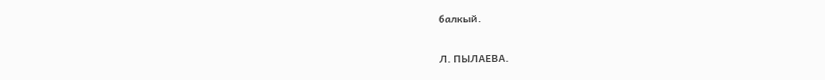балкый.

Л. ПЫЛАЕВА.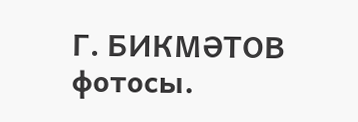Г. БИКМӘТОВ фотосы.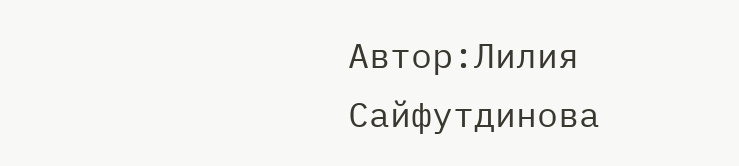Автор:Лилия Сайфутдинова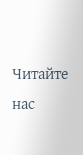Читайте нас